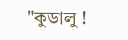"কুডালু !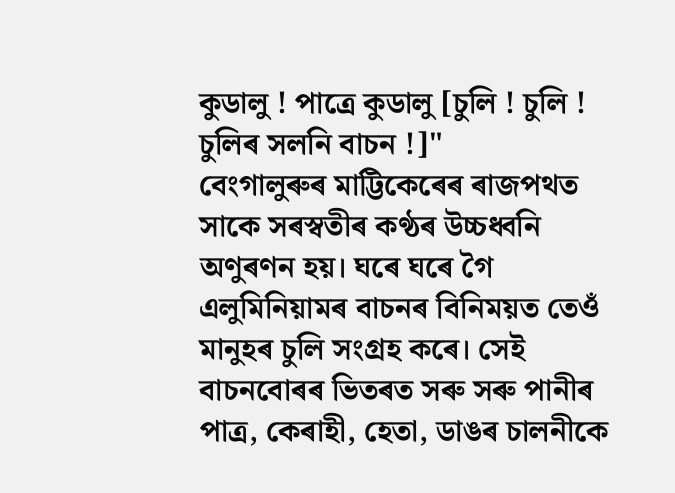কুডালু ! পাত্ৰে কুডালু [চুলি ! চুলি ! চুলিৰ সলনি বাচন !]"
বেংগালুৰুৰ মাট্টিকেৰেৰ ৰাজপথত সাকে সৰস্বতীৰ কণ্ঠৰ উচ্চধ্বনি অণুৰণন হয়। ঘৰে ঘৰে গৈ এলুমিনিয়ামৰ বাচনৰ বিনিময়ত তেওঁ মানুহৰ চুলি সংগ্ৰহ কৰে। সেই বাচনবোৰৰ ভিতৰত সৰু সৰু পানীৰ পাত্ৰ, কেৰাহী, হেতা, ডাঙৰ চালনীকে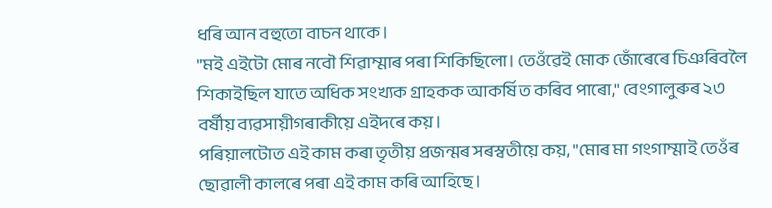ধৰি আন বহুতো বাচন থাকে।
"মই এইটো মোৰ নবৌ শিৱাম্মাৰ পৰা শিকিছিলো। তেওঁৱেই মোক জোঁৰেৰে চিঞৰিবলৈ শিকাইছিল যাতে অধিক সংখ্যক গ্ৰাহকক আকৰ্ষিত কৰিব পাৰো," বেংগালুৰুৰ ২৩ বৰ্ষীয় ব্যৱসায়ীগৰাকীয়ে এইদৰে কয়।
পৰিয়ালটোত এই কাম কৰা তৃতীয় প্ৰজন্মৰ সৰস্বতীয়ে কয়, "মোৰ মা গংগাম্মাই তেওঁৰ ছোৱালী কালৰে পৰা এই কাম কৰি আহিছে।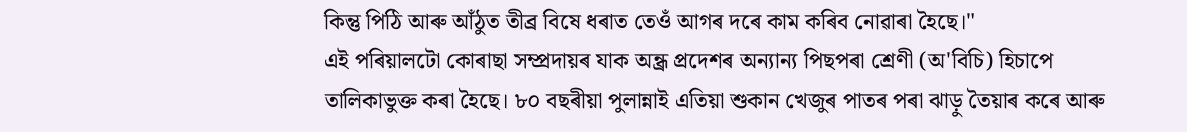কিন্তু পিঠি আৰু আঁঠুত তীব্ৰ বিষে ধৰাত তেওঁ আগৰ দৰে কাম কৰিব নোৱাৰা হৈছে।"
এই পৰিয়ালটো কোৰাছা সম্প্ৰদায়ৰ যাক অন্ধ্ৰ প্ৰদেশৰ অন্যান্য পিছপৰা শ্ৰেণী (অ'বিচি) হিচাপে তালিকাভুক্ত কৰা হৈছে। ৮০ বছৰীয়া পুলান্নাই এতিয়া শুকান খেজুৰ পাতৰ পৰা ঝাড়ু তৈয়াৰ কৰে আৰু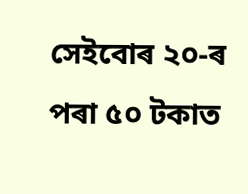সেইবোৰ ২০-ৰ পৰা ৫০ টকাত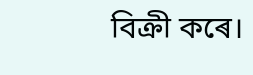বিক্ৰী কৰে।